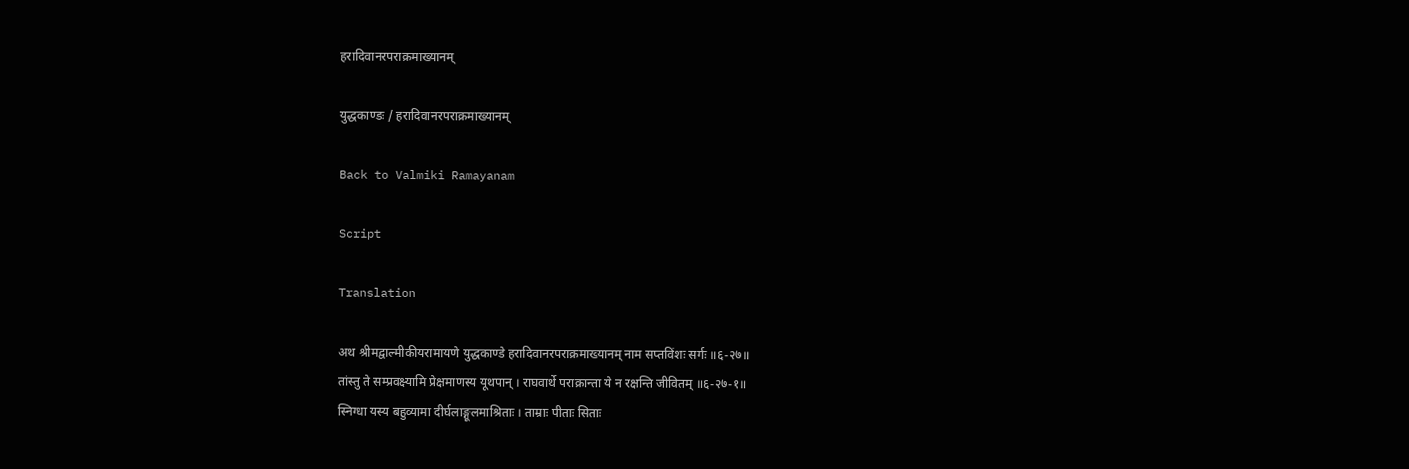हरादिवानरपराक्रमाख्यानम्

युद्धकाण्डः / हरादिवानरपराक्रमाख्यानम्

Back to Valmiki Ramayanam

Script

Translation

अथ श्रीमद्वाल्मीकीयरामायणे युद्धकाण्डे हरादिवानरपराक्रमाख्यानम् नाम सप्तविंशः सर्गः ॥६-२७॥
तांस्तु ते सम्प्रवक्ष्यामि प्रेक्षमाणस्य यूथपान् । राघवार्थे पराक्रान्ता ये न रक्षन्ति जीवितम् ॥६-२७-१॥
स्निग्धा यस्य बहुव्यामा दीर्घलाङ्गूलमाश्रिताः । ताम्राः पीताः सिताः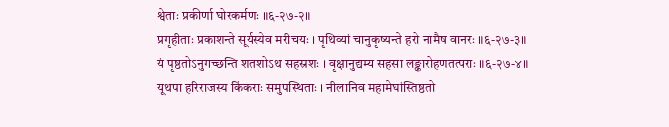श्वेताः प्रकीर्णा घोरकर्मणः ॥६-२७-२॥
प्रगृहीताः प्रकाशन्ते सूर्यस्येव मरीचयः । पृथिव्यां चानुकृष्यन्ते हरो नामैष वानरः ॥६-२७-३॥
यं पृष्ठतोऽनुगच्छन्ति शतशोऽथ सहस्रशः । वृक्षानुद्यम्य सहसा लङ्कारोहणतत्पराः ॥६-२७-४॥
यूथपा हरिराजस्य किंकराः समुपस्थिताः । नीलानिव महामेघांस्तिष्ठतो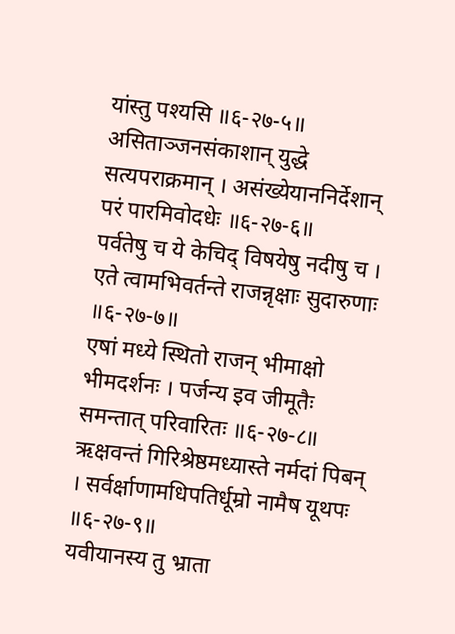यांस्तु पश्यसि ॥६-२७-५॥
असिताञ्जनसंकाशान् युद्धे सत्यपराक्रमान् । असंख्येयाननिर्देशान् परं पारमिवोदधेः ॥६-२७-६॥
पर्वतेषु च ये केचिद् विषयेषु नदीषु च । एते त्वामभिवर्तन्ते राजन्नृक्षाः सुदारुणाः ॥६-२७-७॥
एषां मध्ये स्थितो राजन् भीमाक्षो भीमदर्शनः । पर्जन्य इव जीमूतैः समन्तात् परिवारितः ॥६-२७-८॥
ऋक्षवन्तं गिरिश्रेष्ठमध्यास्ते नर्मदां पिबन् । सर्वर्क्षाणामधिपतिर्धूम्रो नामैष यूथपः ॥६-२७-९॥
यवीयानस्य तु भ्राता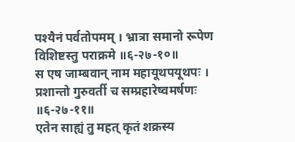पश्यैनं पर्वतोपमम् । भ्रात्रा समानो रूपेण विशिष्टस्तु पराक्रमे ॥६-२७-१०॥
स एष जाम्बवान् नाम महायूथपयूथपः । प्रशान्तो गुरुवर्ती च सम्प्रहारेष्वमर्षणः ॥६-२७-११॥
एतेन साह्यं तु महत् कृतं शक्रस्य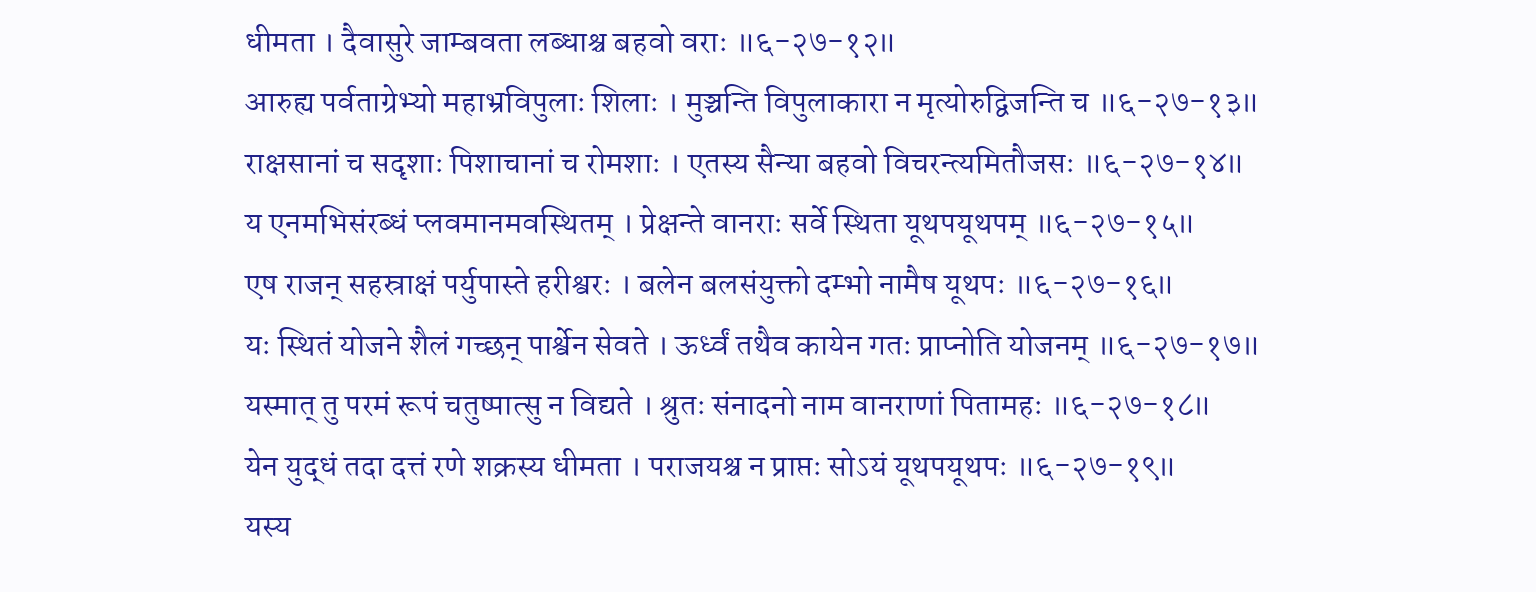धीमता । दैवासुरे जाम्बवता लब्धाश्च बहवो वराः ॥६-२७-१२॥
आरुह्य पर्वताग्रेभ्यो महाभ्रविपुलाः शिलाः । मुञ्चन्ति विपुलाकारा न मृत्योरुद्विजन्ति च ॥६-२७-१३॥
राक्षसानां च सदृशाः पिशाचानां च रोमशाः । एतस्य सैन्या बहवो विचरन्त्यमितौजसः ॥६-२७-१४॥
य एनमभिसंरब्धं प्लवमानमवस्थितम् । प्रेक्षन्ते वानराः सर्वे स्थिता यूथपयूथपम् ॥६-२७-१५॥
एष राजन् सहस्राक्षं पर्युपास्ते हरीश्वरः । बलेन बलसंयुक्तो दम्भो नामैष यूथपः ॥६-२७-१६॥
यः स्थितं योजने शैलं गच्छन् पार्श्वेन सेवते । ऊर्ध्वं तथैव कायेन गतः प्राप्नोति योजनम् ॥६-२७-१७॥
यस्मात् तु परमं रूपं चतुष्पात्सु न विद्यते । श्रुतः संनादनो नाम वानराणां पितामहः ॥६-२७-१८॥
येन युद्धं तदा दत्तं रणे शक्रस्य धीमता । पराजयश्च न प्राप्तः सोऽयं यूथपयूथपः ॥६-२७-१९॥
यस्य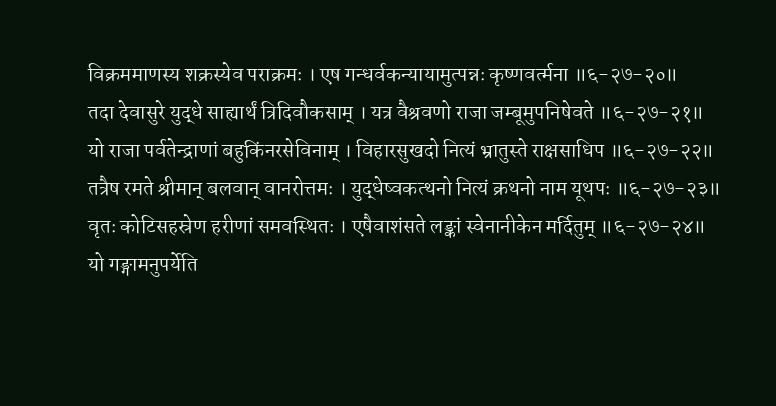विक्रममाणस्य शक्रस्येव पराक्रमः । एष गन्धर्वकन्यायामुत्पन्नः कृष्णवर्त्मना ॥६-२७-२०॥
तदा देवासुरे युद्धे साह्यार्थं त्रिदिवौकसाम् । यत्र वैश्रवणो राजा जम्बूमुपनिषेवते ॥६-२७-२१॥
यो राजा पर्वतेन्द्राणां बहुकिंनरसेविनाम् । विहारसुखदो नित्यं भ्रातुस्ते राक्षसाधिप ॥६-२७-२२॥
तत्रैष रमते श्रीमान् बलवान् वानरोत्तमः । युद्धेष्वकत्थनो नित्यं क्रथनो नाम यूथपः ॥६-२७-२३॥
वृतः कोटिसहस्रेण हरीणां समवस्थितः । एषैवाशंसते लङ्कां स्वेनानीकेन मर्दितुम् ॥६-२७-२४॥
यो गङ्गामनुपर्येति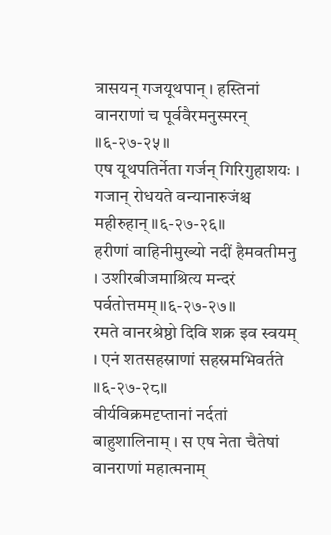त्रासयन् गजयूथपान् । हस्तिनां वानराणां च पूर्ववैरमनुस्मरन् ॥६-२७-२५॥
एष यूथपतिर्नेता गर्जन् गिरिगुहाशयः । गजान् रोधयते वन्यानारुजंश्च महीरुहान् ॥६-२७-२६॥
हरीणां वाहिनीमुख्यो नदीं हैमवतीमनु । उशीरबीजमाश्रित्य मन्दरं पर्वतोत्तमम् ॥६-२७-२७॥
रमते वानरश्रेष्ठो दिवि शक्र इव स्वयम् । एनं शतसहस्राणां सहस्रमभिवर्तते ॥६-२७-२८॥
वीर्यविक्रमदृप्तानां नर्दतां बाहुशालिनाम् । स एष नेता चैतेषां वानराणां महात्मनाम्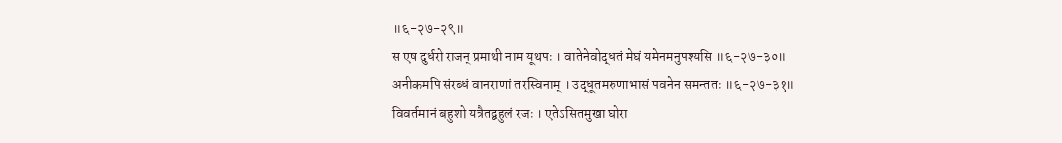॥६-२७-२९॥
स एष दुर्धरो राजन् प्रमाथी नाम यूथपः । वातेनेवोद्धतं मेघं यमेनमनुपश्यसि ॥६-२७-३०॥
अनीकमपि संरब्धं वानराणां तरस्विनाम् । उद्धूतमरुणाभासं पवनेन समन्ततः ॥६-२७-३१॥
विवर्तमानं बहुशो यत्रैतद्बहुलं रजः । एतेऽसितमुखा घोरा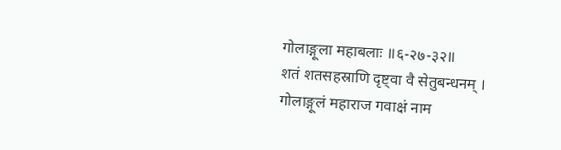गोलाङ्गूला महाबलाः ॥६-२७-३२॥
शतं शतसहस्राणि दृष्ट्वा वै सेतुबन्धनम् । गोलाङ्गूलं महाराज गवाक्षं नाम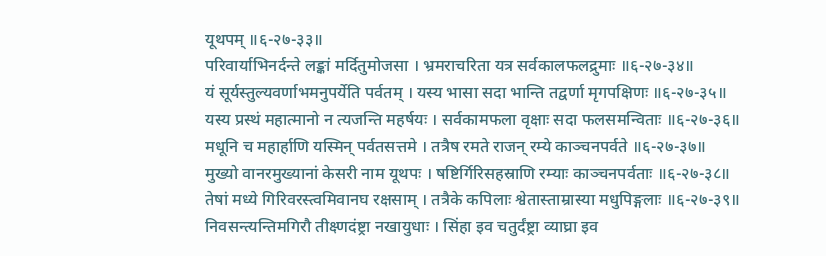यूथपम् ॥६-२७-३३॥
परिवार्याभिनर्दन्ते लङ्कां मर्दितुमोजसा । भ्रमराचरिता यत्र सर्वकालफलद्रुमाः ॥६-२७-३४॥
यं सूर्यस्तुल्यवर्णाभमनुपर्येति पर्वतम् । यस्य भासा सदा भान्ति तद्वर्णा मृगपक्षिणः ॥६-२७-३५॥
यस्य प्रस्थं महात्मानो न त्यजन्ति महर्षयः । सर्वकामफला वृक्षाः सदा फलसमन्विताः ॥६-२७-३६॥
मधूनि च महार्हाणि यस्मिन् पर्वतसत्तमे । तत्रैष रमते राजन् रम्ये काञ्चनपर्वते ॥६-२७-३७॥
मुख्यो वानरमुख्यानां केसरी नाम यूथपः । षष्टिर्गिरिसहस्राणि रम्याः काञ्चनपर्वताः ॥६-२७-३८॥
तेषां मध्ये गिरिवरस्त्वमिवानघ रक्षसाम् । तत्रैके कपिलाः श्वेतास्ताम्रास्या मधुपिङ्गलाः ॥६-२७-३९॥
निवसन्त्यन्तिमगिरौ तीक्ष्णदंष्ट्रा नखायुधाः । सिंहा इव चतुर्दंष्ट्रा व्याघ्रा इव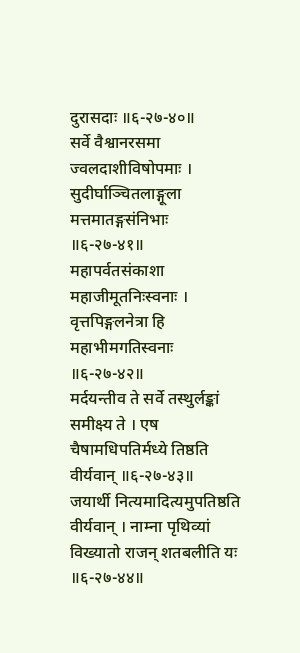दुरासदाः ॥६-२७-४०॥
सर्वे वैश्वानरसमा ज्वलदाशीविषोपमाः । सुदीर्घाञ्चितलाङ्गूला मत्तमातङ्गसंनिभाः ॥६-२७-४१॥
महापर्वतसंकाशा महाजीमूतनिःस्वनाः । वृत्तपिङ्गलनेत्रा हि महाभीमगतिस्वनाः ॥६-२७-४२॥
मर्दयन्तीव ते सर्वे तस्थुर्लङ्कां समीक्ष्य ते । एष चैषामधिपतिर्मध्ये तिष्ठति वीर्यवान् ॥६-२७-४३॥
जयार्थी नित्यमादित्यमुपतिष्ठति वीर्यवान् । नाम्ना पृथिव्यां विख्यातो राजन् शतबलीति यः ॥६-२७-४४॥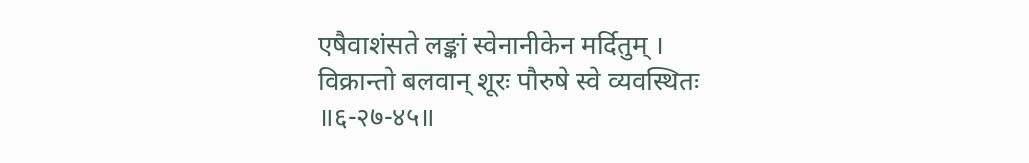एषैवाशंसते लङ्कां स्वेनानीकेन मर्दितुम् । विक्रान्तो बलवान् शूरः पौरुषे स्वे व्यवस्थितः ॥६-२७-४५॥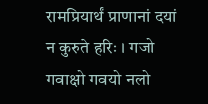रामप्रियार्थं प्राणानां दयां न कुरुते हरिः । गजो गवाक्षो गवयो नलो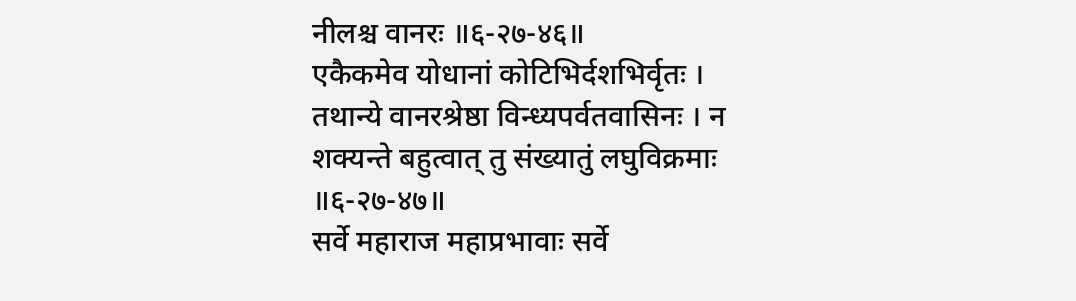नीलश्च वानरः ॥६-२७-४६॥
एकैकमेव योधानां कोटिभिर्दशभिर्वृतः । तथान्ये वानरश्रेष्ठा विन्ध्यपर्वतवासिनः । न शक्यन्ते बहुत्वात् तु संख्यातुं लघुविक्रमाः ॥६-२७-४७॥
सर्वे महाराज महाप्रभावाः सर्वे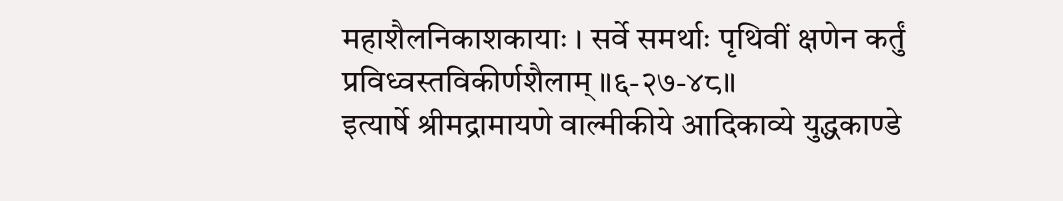महाशैलनिकाशकायाः । सर्वे समर्थाः पृथिवीं क्षणेन कर्तुं प्रविध्वस्तविकीर्णशैलाम् ॥६-२७-४८॥
इत्यार्षे श्रीमद्रामायणे वाल्मीकीये आदिकाव्ये युद्धकाण्डे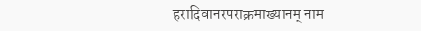हरादिवानरपराक्रमाख्यानम् नाम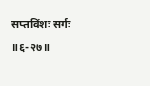सप्तविंशः सर्गः ॥६-२७॥